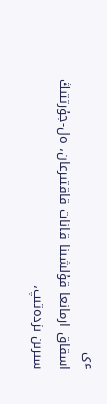ءى
اسقاق ارمانعا قۇلشىنا قانات قاقتىرعان، ەل-جۇرتتىڭ سىرىن ىزدەتىپ،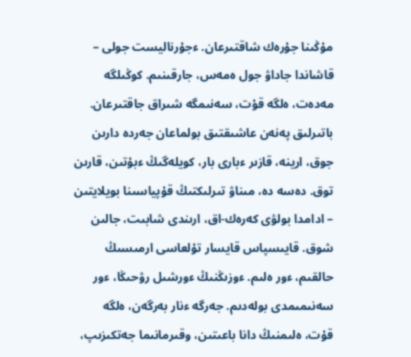مۇڭىنا جۇرەك شاقتىرعان. ءجۇرناليست جولى – قاشاندا جاداۋ جول ەمەس، جارقىنىم. كوڭىلگە مەدەت، ەلگە قۇت، سەنىمگە شىراق جاقتىرعان. باتىرلىق پەنەن عاشىقتىق بولماعان جەردە دارىن جوق، ارينە، قازىر ءبارى بار، كويلەگىڭ ءبۇتىن، قارىن توق. دەسە دە، مىناۋ تىرلىكتىڭ قۇپياسىنا بويلايتىن – ادامدا بولۋى كەرەك-اق، ارىندى شابىت، جالىن شوق. قايىسپاس قايسار تۇلعاسى ارمىسىڭ حالقىم، ءور ەلىم. ءوزىڭنىڭ ءورشىل رۋحىڭا، ءور سەنىمىمدى بولەدىم. جەرگە ءنار بەرگەن، ەلگە قۇت، ەلىمنىڭ دانا باعىتىن، وقىرمانىما جەتكىزىپ،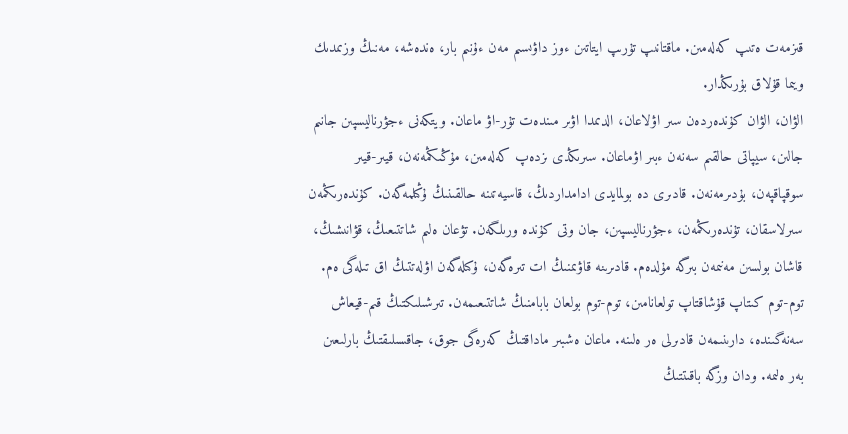قىزمەت ەتىپ كەلەمىن. ماقتانىپ تۇرىپ ايتاتىن ءوز داۋىسىم مەن ءۇنىم بار، ەندەشە، مەنىڭ وزىمدىك ويىما قۇلاق بۇرىڭدار.
الۋان، الۋان كۇندەردەن سىر اۋلاعان، الدىمدا اۋىر مىندەت تۇر-اۋ ماعان. ويتكەنى ءجۋرناليسپىن جانىم جالىن، سيپاتى حالقىم سەنەن ءبىر اۋماعان. سىرىڭدى ىزدەپ كەلەمىن، مۇڭىڭمەنەن، قيىر-قيىر سوقپاقپەن، بۇدىرمەنەن. قادىرى دە بولمايدى ادامداردىڭ، قاسيەتىنە حالقىنىڭ ۇڭىلمەگەن. كۇندەرىڭمەن سىرلاسقان، تۇندەرىڭمەن، ءجۋرناليسپىن، جان وتى كۇندە ورىلگەن. تۋعان ەلىم شاتتىعىڭ، قۋانىشىڭ، قاشان بولسىن مەنىمەن بىرگە مۇلدەم. قادىرىنە قاۋىمنىڭ ات تىرەگەن، ۇكىلەگەن اۋلەتتىڭ اق تىلەگى ەم. توم-توم كىتاپ قۇشاقتاپ تولعانامىن، توم-توم بولعان بابامنىڭ شاتتىعىمەن. تىرشىلىكتىڭ قىم-قيعاش سەنەگىندە، دارىنىمەن قادىرلى ەر ەلىنە. ماعان ەشبىر ماداقتىڭ كەرەگى جوق، جاقسىلىقتىڭ بارلىعىن بەر ەلىمە. ودان وزگە باقىتتىڭ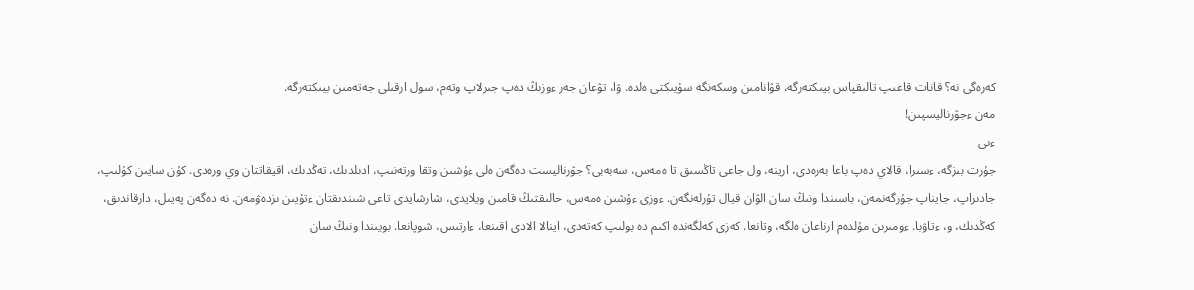كەرەگى نە؟ قانات قاعىپ تالىقپاس بيىكتەرگە، قۋانامىن وسكەنگە سۇيىكتى ەلدە. ۋا، تۋعان جەر ءوزىڭ دەپ جىرلاپ وتەم، سول ارقىلى جەتەمىن بيىكتەرگە.
مەن ءجۋرناليسپىن!
ءىى
جۇرت بىزگە، ءسىرا، قالاي دەپ باعا بەرەدى، ارينە، ول جاعى تاڭسىق تا ەمەس، سەبەبى؟ جۋرناليست دەگەن ەلى ءۇشىن وتقا ورتەنىپ، ادىلدىك، تەڭدىك، اقيقاتتان وي ورەدى. كۇن سايىن كۇلىپ، جادىراپ، جايناپ جۇرگەنمەن، باسىندا ونىڭ سان الۋان قيال تۇرلەنگەن. ءوزى ءۇشىن ەمەس، حالىقتىڭ قامىن ويلايدى، شارشايدى تاعى شىندىقتان ءتۇيىن ىزدەۋمەن. نە دەگەن پەيىل، دارقاندىق، كەڭدىك، و، ءتاۋبا. ءومىرىن مۇلدەم ارناعان ەلگە، وتانعا. كەزى كەلگەندە اكىم دە بولىپ كەتەدى، اينالا الادى اقىنعا، ءارتىس، شوپانعا. بويىندا ونىڭ سان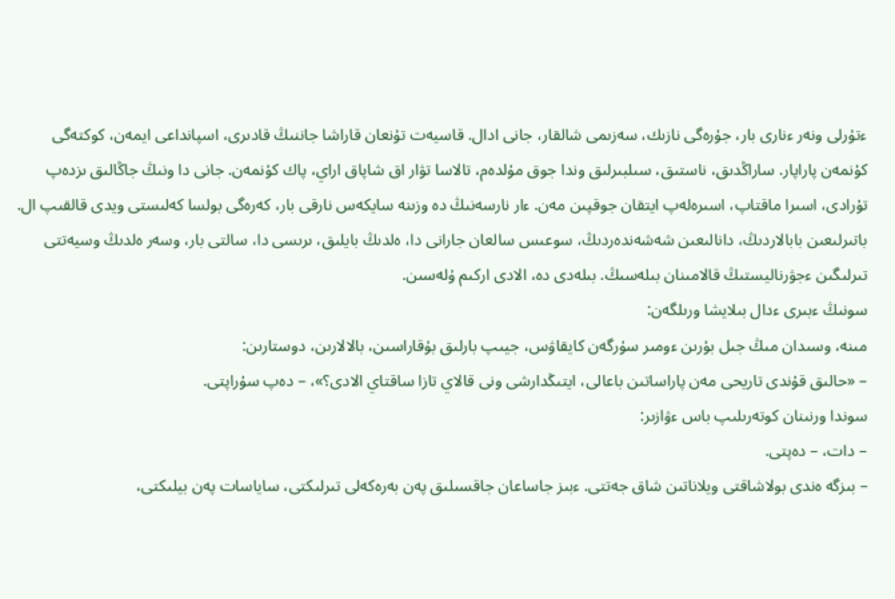ءتۇرلى ونەر ءنارى بار، جۇرەگى نازىك، سەزىمى شالقار، جانى ادال. قاسيەت تۇنعان قاراشا جاننىڭ قادىرى، اسپانداعى ايمەن، كوكتەگى كۇنمەن پاراپار. ساراڭدىق، ناستىق، سىلبىرلىق وندا جوق مۇلدەم، تالاسا تۋار اق شاپاق اراي، پاك كۇنمەن. جانى دا ونىڭ جاڭالىق ىزدەپ تۇرادى، اسىرا ماقتاپ، اسىرەلەپ ايتقان جوقپىن مەن. ءار نارسەنىڭ دە وزىنە سايكەس نارقى بار، كەرەگى بولسا كەلىستى ويدى قالقىپ ال. باتىرلىعىن بابالاردىڭ، دانالىعىن شەشەندەردىڭ، سوعىس سالعان جارانى دا، ەلدىڭ بايلىق، ىرىسى دا، سالتى بار، وسەر ەلدىڭ وسيەتتى تىرلىگىن ءجۋرناليستىڭ قالامىنان بىلەسىڭ. بىلەدى دە، الادى اركىم ۇلەسىن.
سونىڭ ءبىرى ءدال بىلايشا ورىلگەن:
مىنە، وسىدان مىڭ جىل بۇرىن ءومىر سۇرگەن كايقاۋس، جيىپ بارلىق بۇقاراسىن، بالالارىن، دوستارىن:
– «حالىق قۇندى تاريحى مەن پاراساتىن باعالى، ايتىڭدارشى ونى قالاي تازا ساقتاي الادى؟»، – دەپ سۇراپتى.
سوندا ورنىنان كوتەرىلىپ باس ءۋازىر:
– دات، – دەپتى.
– بىزگە ەندى بولاشاقتى ويلاناتىن شاق جەتتى. ءبىز جاساعان جاقسىلىق پەن بەرەكەلى تىرلىكتى، ساياسات پەن بيلىكتى،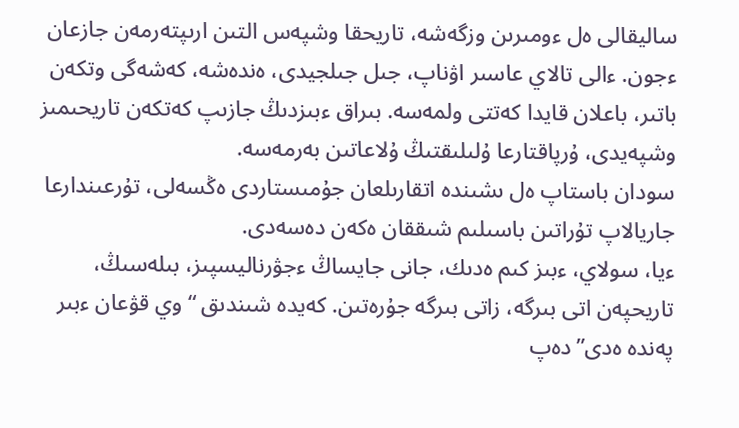ساليقالى ەل ءومىرىن وزگەشە، تاريحقا وشپەس التىن ارىپتەرمەن جازعان ءجون. ءالى تالاي عاسىر اۋناپ، جىل جىلجيدى، ەندەشە، كەشەگى وتكەن باتىر، باعلان قايدا كەتتى ولمەسە. بىراق ءبىزدىڭ جازىپ كەتكەن تاريحىمىز وشپەيدى، ۇرپاقتارعا ۇلىلىقتىڭ ۇلاعاتىن بەرمەسە.
سودان باستاپ ەل ىشىندە اتقارىلعان جۇمىستاردى ەڭسەلى، تۇرعىندارعا جاريالاپ تۇراتىن باسىلىم شىققان ەكەن دەسەدى.
ءيا، سولاي، ءبىز كىم ەدىك، جانى جايساڭ ءجۋرناليسپىز، بىلەسىڭ، تاريحپەن اتى بىرگە، زاتى بىرگە جۇرەتىن. كەيدە شىندىق “وي قۋعان ءبىر پەندە ەدى”دەپ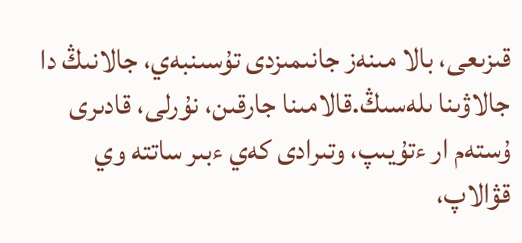قىزىعى، بالا مىنەز جانىمىزدى تۇسىنبەي، جالانىڭ دا جالاۋىنا ىلەسىڭ.قالامىنا جارقىن، نۇرلى، قادىرى ۇستەم ار ءتۇيىپ، وتىرادى كەي ءبىر ساتتە وي قۋالاپ،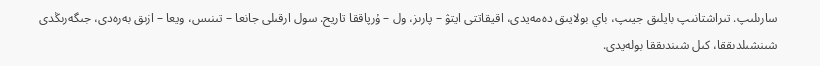سارىلىپ. تىراشتانىپ بايلىق جيىپ، باي بولايىق دەمەيدى، اقيقاتتى ايتۋ – پارىز، ول – ۇرپاققا تاريح. سول ارقىلى جانعا – تىنىس، ويعا – ازىق بەرەدى، جىگەرىڭدى شىنشىلدىققا، كىل شىندىققا بولەيدى.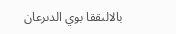بالالىققا بوي الدىرعان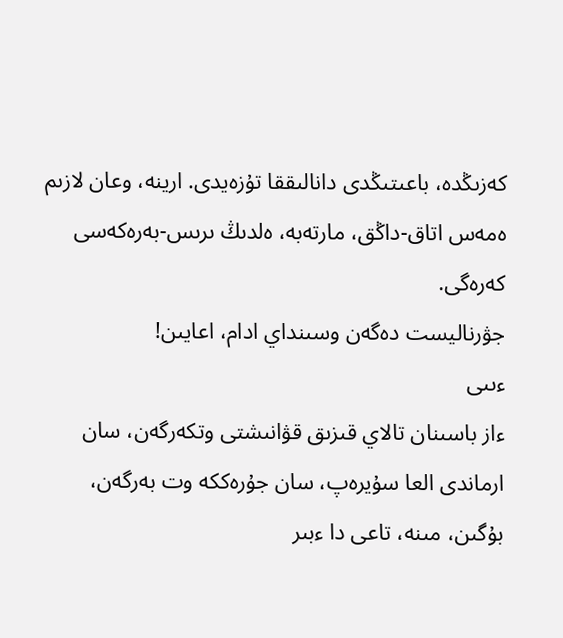كەزىڭدە، باعىتىڭدى دانالىققا تۇزەيدى. ارينە، وعان لازىم ەمەس اتاق-داڭق، مارتەبە، ەلدىڭ ىرىس-بەرەكەسى كەرەگى.
جۋرناليست دەگەن وسىنداي ادام، اعايىن!
ءىىى
ءاز باسىنان تالاي قىزىق قۋانىشتى وتكەرگەن، سان ارماندى العا سۇيرەپ، سان جۇرەككە وت بەرگەن، بۇگىن، مىنە، تاعى دا ءبىر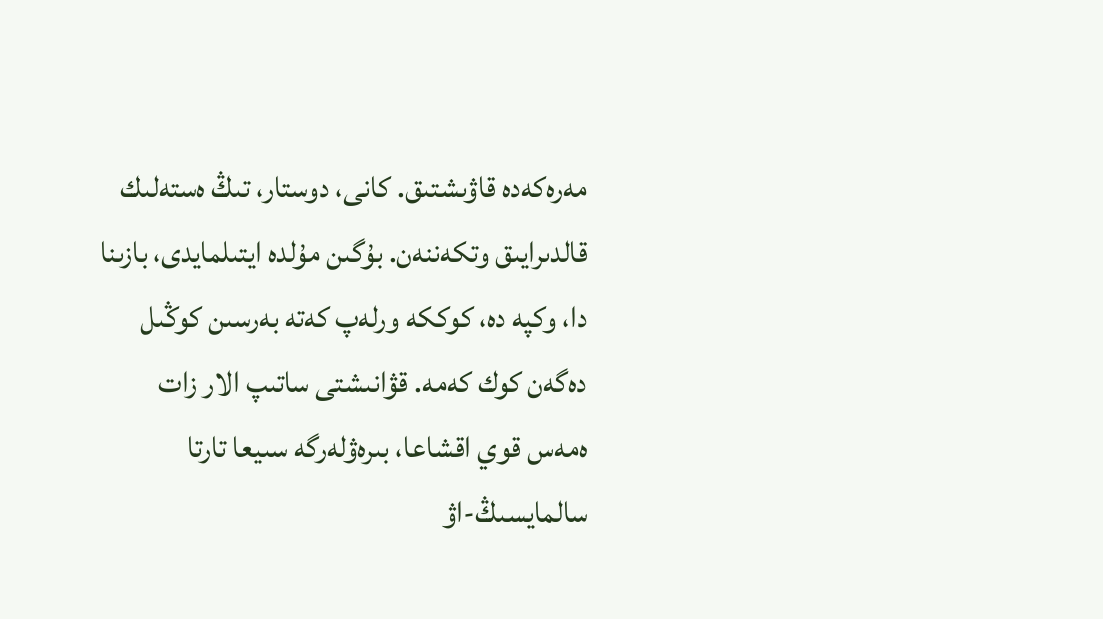مەرەكەدە قاۋىشتىق. كانى، دوستار، تىڭ ەستەلىك قالدىرايىق وتكەننەن. بۇگىن مۇلدە ايتىلمايدى، بازىنا دا، وكپە دە، كوككە ورلەپ كەتە بەرسىن كوڭىل دەگەن كوك كەمە. قۋانىشتى ساتىپ الار زات ەمەس قوي اقشاعا، بىرەۋلەرگە سىيعا تارتا سالمايسىڭ-اۋ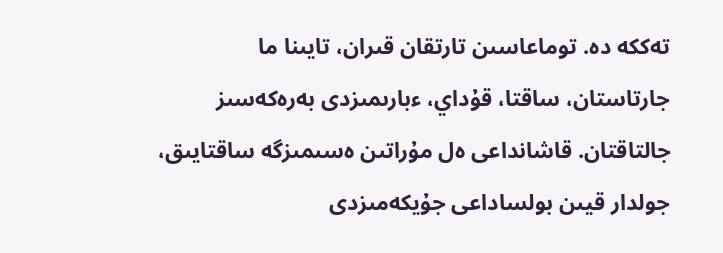تەككە دە. توماعاسىن تارتقان قىران، تايىنا ما جارتاستان، ساقتا، قۇداي، ءبارىمىزدى بەرەكەسىز جالتاقتان. قاشانداعى ەل مۇراتىن ەسىمىزگە ساقتايىق، جولدار قيىن بولساداعى جۇيكەمىزدى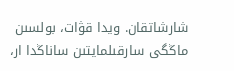شارشاتقان. ويدا قۋات، بولسىن ماڭگى سارقىلمايتىن ساناڭدا ار،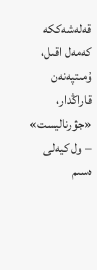قەلەشەككە كەمەل اقىل، ۇمىتپەنەن قاراڭدار، «جۋرناليست» – ول كيەلى ەسىم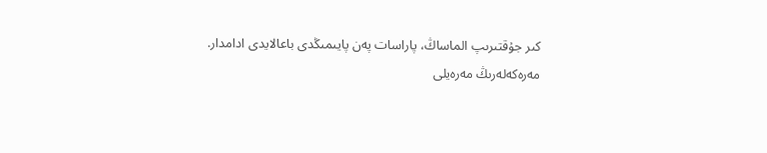كىر جۇقتىرىپ الماساڭ، پاراسات پەن پايىمىڭدى باعالايدى ادامدار.
مەرەكەلەرىڭ مەرەيلى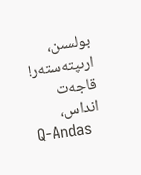بولسىن، ارىپتەستەر!
قاجەت انداس،
Q-Andas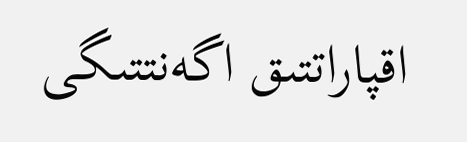اقپاراتتىق اگەنتتىگى